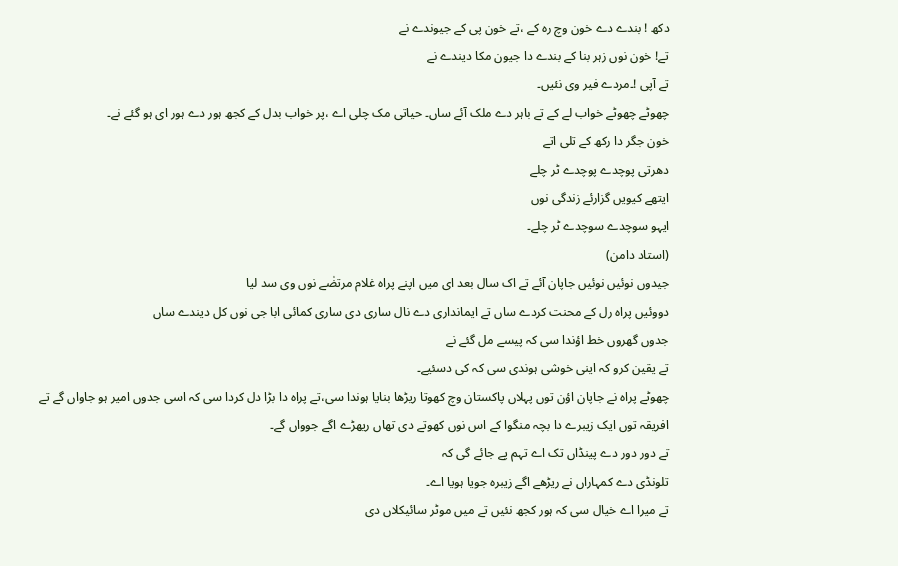دکھ ! بندے دے خون وچ رہ کے ،تے خون پی کے جیوندے نے
تے! خون نوں زہر بنا کے بندے دا جیون مکا دیندے نے
تے آپی !۔مردے فیر وی نئیں۔
چھوٹے چھوٹے خواب لے کے تے باہر دے ملک آئے ساں۔ حیاتی مک چلی اے ،پر خواب بدل کے کجھ ہور دے ہور ای ہو گئے نے۔
خون جگر دا رکھ کے تلی اتے
دھرتی پوچدے پوچدے ٹر چلے
ایتھے کیویں گزارئے زندگی نوں
ایہو سوچدے سوچدے ٹر چلے۔
(استاد دامن)
جیدوں نوئیں نوئیں جاپان آئے تے اک سال بعد ای میں اپنے پراہ غلام مرتضٰے نوں وی سد لیا
دووئیں پراہ رل کے محنت کردے ساں تے ایمانداری دے نال ساری دی ساری کمائی ابا جی نوں کل دیندے ساں
جدوں گھروں خط اؤندا سی کہ پیسے مل گئے نے
تے یقین کرو کہ اینی خوشی ہوندی سی کہ کی دسئیے۔
چھوٹے پراہ نے جاپان اؤن توں پہلاں پاکستان وچ کھوتا ریڑھا بنایا ہوندا سی،تے پراہ دا بڑا دل کردا سی کہ اسی جدوں امیر ہو جاواں گے تے
افریقہ توں ایک زیبرے دا بچہ منگوا کے اس نوں کھوتے دی تھاں ریھڑے اگے جوواں گے۔
تے دور دور دے پینڈاں تک اے تہم پے جائے گی کہ
تلونڈی دے کمہاراں نے ریڑھے اگے زیبرہ جویا ہویا اے۔
تے میرا اے خیال سی کہ ہور کجھ نئیں تے میں موٹر سائیکلاں دی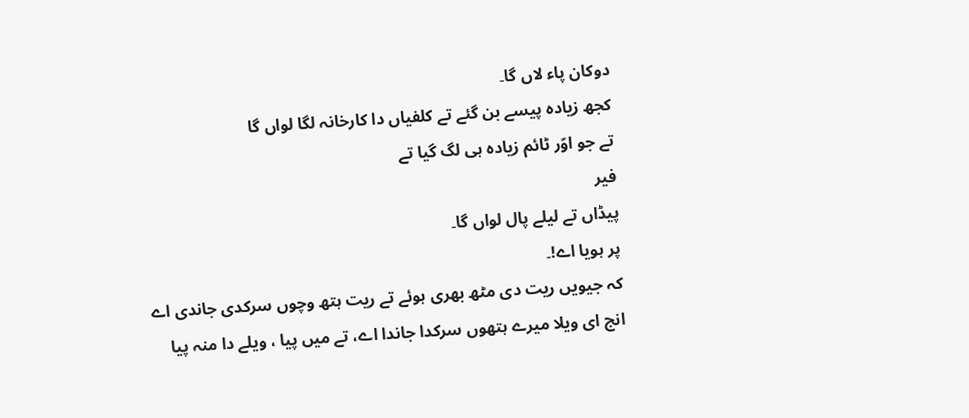دوکان پاء لاں گا۔
کجھ زیادہ پیسے بن گئے تے کلفیاں دا کارخانہ لگا لواں گا
تے جو اوّر ٹائم زیادہ ہی لگ گیا تے
فیر
پیڈاں تے لیلے پال لواں گا۔
پر ہویا اے!۔
کہ جیویں ریت دی مٹھ بھری ہوئے تے ریت ہتھ وچوں سرکدی جاندی اے
انج ای ویلا میرے ہتھوں سرکدا جاندا اے، تے میں پیا ، ویلے دا منہ پیا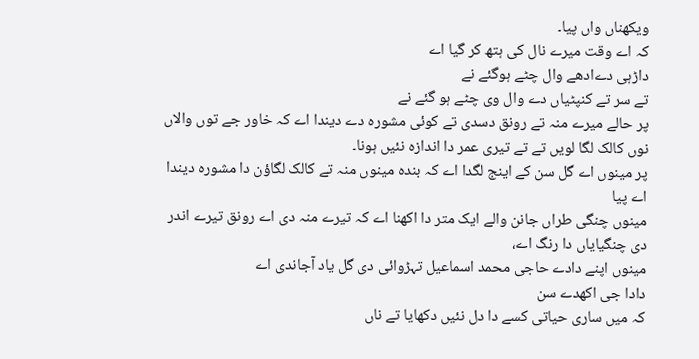ویکھناں واں پیا۔
کہ اے وقت میرے نال کی ہتھ کر گیا اے
داڑہی دےادھے وال چٹے ہوگئے نے
تے سر تے کنپٹیاں دے وال وی چٹے ہو گئے نے
پر حالے میرے منہ تے رونق دسدی تے کوئی مشورہ دے دیندا اے کہ خاور جے توں والاں نوں کالک لگا لویں تے تے تیری عمر دا اندازہ نئیں ہونا۔
پر مینوں اے گل سن کے اینج لگدا اے کہ بندہ مینوں منہ تے کالک لگاؤن دا مشورہ دیندا اے پیا
مینوں چنگی طراں جانن والے ایک متر دا اکھنا اے کہ تیرے منہ دی اے رونق تیرے اندر دی چنگیایاں دا رنگ اے،
مینوں اپنے دادے حاجی محمد اسماعیل تہڑوائی دی گل یاد آجاندی اے
دادا جی اکھدے سن
کہ میں ساری حیاتی کسے دا دل نئیں دکھایا تے ناں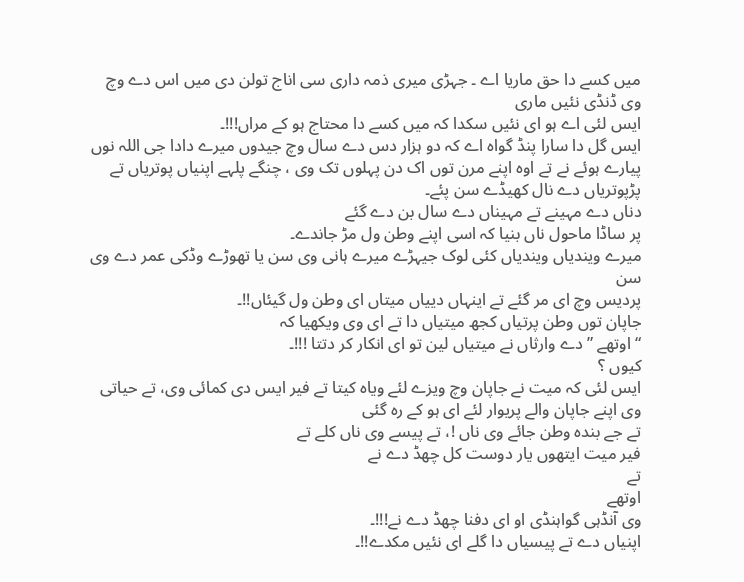میں کسے دا حق ماریا اے ۔ جہڑی میری ذمہ داری سی اناج تولن دی میں اس دے وچ وی ڈنڈی نئیں ماری
ایس لئی اے ہو ای نئیں سکدا کہ میں کسے دا محتاج ہو کے مراں!!!۔
ایس گل دا سارا پنڈ گواہ اے کہ دو ہزار دس دے سال وچ جیدوں میرے دادا جی اللہ نوں پیارے ہوئے نے تے اوہ اپنے مرن توں اک دن پہلوں تک وی ، چنگے پلہے اپنیاں پوتریاں تے پڑپوتریاں دے نال کھیڈے سن پئے۔
دناں دے مہینے تے مہیناں دے سال بن دے گئے
پر ساڈا ماحول ناں بنیا کہ اسی اپنے وطن ول مڑ جاندے۔
میرے ویندیاں ویندیاں کئی لوک جیہڑے میرے ہانی وی سن یا تھوڑے وڈکی عمر دے وی سن
پردیس وچ ای مر گئے تے اینہاں دییاں میتاں ای وطن ول گیئاں!!۔
جاپان توں وطن پرتیاں کجھ میتیاں دا تے ای وی ویکھیا کہ
“اوتھے ” دے وارثاں نے میتیاں لین تو ای انکار کر دتتا !!!۔
کیوں ؟
ایس لئی کہ میت نے جاپان وچ ویزے لئے ویاہ کیتا تے فیر ایس دی کمائی وی، تے حیاتی وی اپنے جاپان والے پریوار لئے ای ہو کے رہ گئی
تے جے بندہ وطن جائے وی ناں !، تے پیسے وی ناں کلے تے
فیر میت ایتھوں یار دوست کل چھڈ دے نے
تے
اوتھے
وی آنڈہی گواہنڈی او ای دفنا چھڈ دے نے!!!۔
اپنیاں دے تے پیسیاں دا گلے ای نئیں مکدے!!۔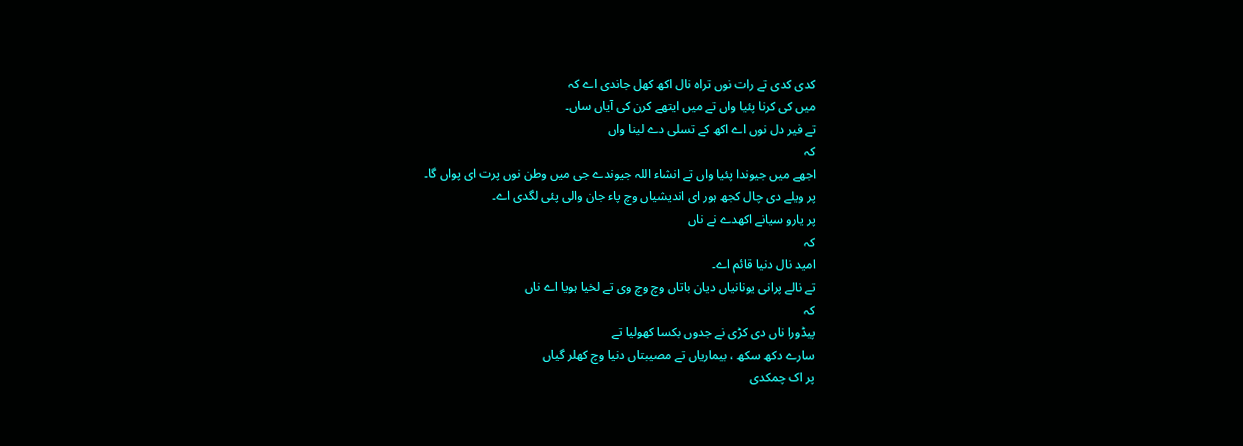کدی کدی تے رات نوں تراہ نال اکھ کھل جاندی اے کہ
میں کی کرنا پئیا واں تے میں ایتھے کرن کی آیاں ساں۔
تے فیر دل نوں اے اکھ کے تسلی دے لینا واں
کہ
اجھے میں جیوندا پئیا واں تے انشاء اللہ جیوندے جی میں وطن نوں پرت ای پواں گا۔
پر ویلے دی چال کجھ ہور ای اندیشیاں وچ پاء جان والی پئی لگدی اے۔
پر یارو سیانے اکھدے نے ناں
کہ
امید نال دنیا قائم اے۔
تے نالے پرانی یونانیاں دیان باتاں وچ وچ وی تے لخیا ہویا اے ناں
کہ
پیڈورا ناں دی کڑی نے جدوں بکسا کھولیا تے
سارے دکھ سکھ ، بیماریاں تے مصیبتاں دنیا وچ کھلر گیاں
پر اک چمکدی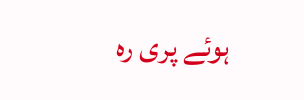ہوئے پری رہ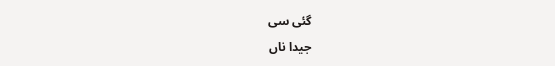گئی سی
جیدا ناں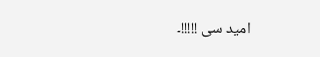امید سی !!!!!۔